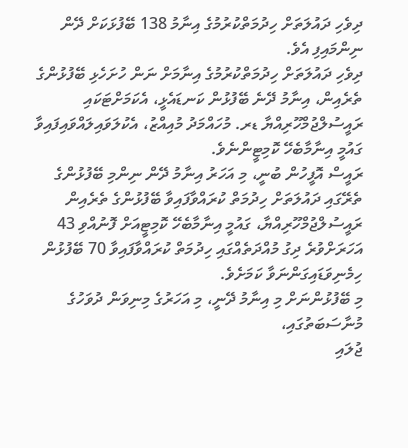ދިވެހި ދައުލަތަށް ހިދުމަތްކުރުމުގެ އިނާމު 138 ބޭފުޅަކަށް ދޭން ނިންމައިފި އެވެ.
ދިވެހި ދައުލަތަށް ހިދުމަތްކުރުމުގެ އިނާމަށް ނަން ހުށަހެޅި ބޭފުޅުންގެ ތެރެއިން، އިނާމު ދޭނެ ބޭފުޅުން ކަނޑައެޅީ، އެކަމަށްޓަކައި ރައީސުލްޖުމްހޫރިއްޔާ ޑރ. މުހައްމަދު މުއިއްޒު، އެކުލަވައިލައްވައިފައިވާ ގައުމީ އިނާމާބެހޭ ކޮމިޓީންނެވެ.
ރައީސް އޮފީހުން ބުނީ، މި އަހަރު އިނާމު ދޭން ނިންމި ބޭފުޅުންގެ ތެރޭގައި ދައުލަތަށް ހިދުމަތް ކުރައްވާފައިވާ ބޭފުޅުންގެ ތެރެއިން ރައީސުލްޖުމްހޫރިއްޔާ، ގައުމީ އިނާމާބެހޭ ކޮމިޓީއަށް ފޮނުއްވި 43 އަހަރަށްވުރެ ދިގު މުއްދަތެއްގައި ހިދުމަތް ކުރައްވާފައިވާ 70 ބޭފުޅުން ހިމެނިވަޑައިގަންނަވާ ކަމަށެވެ.
މި ބޭފުޅުންނަށް މި އިނާމު ދޭނީ، މި އަހަރުގެ މިނިވަން ދުވަހުގެ މުނާސަބަތުގައި،
ޖުލައި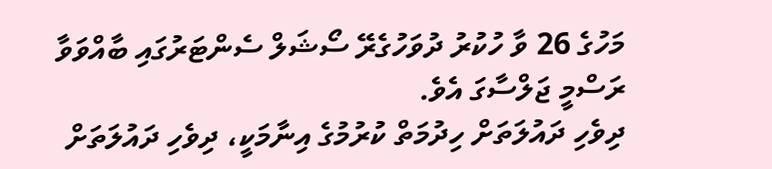މަހުގެ 26 ވާ ހުކުރު ދުވަހުގެރޭ ސޯޝަލް ސެންޓަރުގައި ބާއްވަވާ ރަސްމީ ޖަލްސާގަ އެވެ.
ދިވެހި ދައުލަތަށް ހިދުމަތް ކުރުމުގެ އިނާމަކީ، ދިވެހި ދައުލަތަށް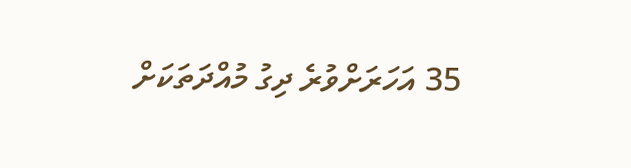35 އަހަރަށްވުރެ ދިގު މުއްދަތަކަށް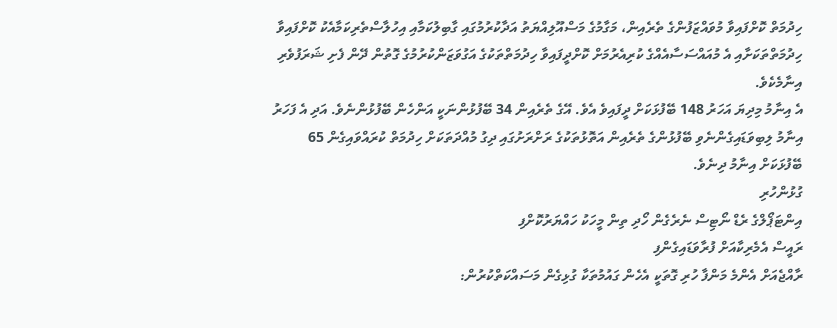ހިދުމަތް ކޮށްފައިވާ މުވައްޒަފުންގެ ތެރެއިން، މަގާމުގެ މަސްއޫލިއްޔަތު އަދާކުރުމުގައި ގާބިލުކަމާއި އިހުލާސްތެރިކަމާއެކު ކޮށްފައިވާ ހިދުމަތްތަކަށާއި އެ މުއައްސަސާއެއްގެ ކުރިއެރުމަށް ކޮށްދީފައިވާ ހިދުމަތްތަކުގެ އަގުވަޒަންކުރުމުގެ ގޮތުން ދޭން ފެށި ޝަރަފުވެރި އިނާމެކެވެ.
އެ އިނާމު މިދިޔަ އަހަރު 148 ބޭފުޅަކަށް ދީފައިވެ އެވެ. އޭގެ ތެރެއިން 34 ބޭފުޅުންނަކީ އަންހެން ބޭފުޅުންނެވެ. އަދި އެ ފަހަރު އިނާމު ލިބިވަޑައިގެންނެވި ބޭފުޅުންގެ ތެރެއިން އަތޮޅުތަކުގެ ރަށްރަށުގައި ދިގު މުއްދަތަކަށް ހިދުމަތް ކުރައްވައިގެން 65 ބޭފުޅަކަށް އިނާމު ދިނެވެ.
ގުޅުންހުރި
އިންޓަޕޯލްގެ ރެޑް ނޯޓިސް ނެރެގެން ހޯދި ތިން މީހަކު ހައްޔަރުކޮށްފި
ރައީސް އެމެރިކާއަށް ފުރާވަޑައިގެންފި
ރާއްޖެއަށް އެންމެ މަންފާ ހުރި ގޮތަކީ އެހެން ގައުމުތަކާ ގުޅިގެން މަސައްކަތްކުރުން: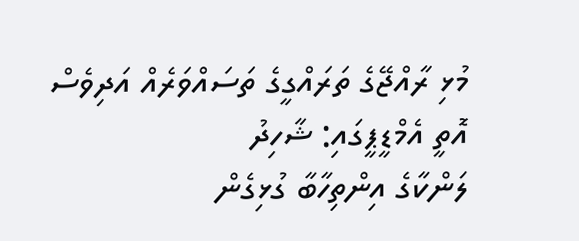މުޅި ރާއްޖޭގެ ތަރައްގީގެ ތަސައްވަރެއް އަދިވެސް އޮތީ އެމްޑީޕީގައި: ޝާހިދު
ލަންކާގެ އިންތިހާބާ ގުޅިގެން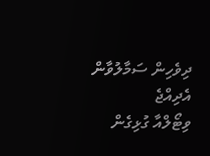ދިވެހިން ސަމާލުވާން އެދިއްޖެ
ވިޓޯލްއާ ގުޅިގެން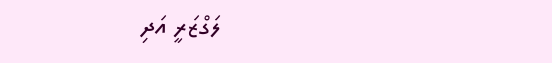ލަގްޒަރީ އަދި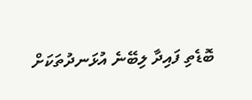ބޮޑެތި ފައިދާ ލިބޭނެ އުޅަނދުތަކަށް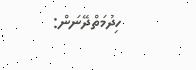ހިދުމަތްދޭނަން: